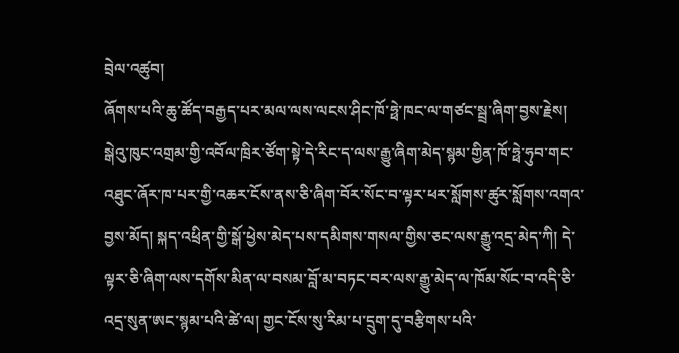བྲེལ་འཚུབ།
ཞོགས་པའི་ཆུ་ཚོད་བརྒྱད་པར་མལ་ལས་ལངས་ཤིང་ཁོ་ཧྥེ་ཁང་ལ་གཙང་སྦྲ་ཞིག་བྱས་རྗེས། སྒེའུ་ཁུང་འགྲམ་གྱི་འབོལ་ཁྲིར་ཙོག་སྟེ་དེ་རིང་ད་ལས་རྒྱུ་ཞིག་མེད་སྙམ་གྱིན་ཁོ་ཧྥེ་ཧུབ་གང་འཐུང་ཞོར་ཁ་པར་གྱི་འཆར་ངོས་ནས་ཅི་ཞིག་བོར་སོང་བ་ལྟར་ཕར་སློགས་ཚུར་སློགས་འགའ་བྱས་མོད། སྐད་འཕྲིན་གྱི་སྒོ་ཕྱེས་མེད་པས་དམིགས་གསལ་གྱིས་ཅང་ལས་རྒྱུ་འདྲ་མེད་ཀི། དེ་ལྟར་ཅི་ཞིག་ལས་དགོས་མིན་ལ་བསམ་བློ་མ་བཏང་བར་ལས་རྒྱུ་མེད་ལ་ཁོམ་སོང་བ་འདི་ཅི་འདྲ་སུན་ཨང་སྙམ་པའི་ཚེ་ལ། གྱང་ངོས་སུ་རིམ་པ་དྲུག་དུ་བརྩིགས་པའི་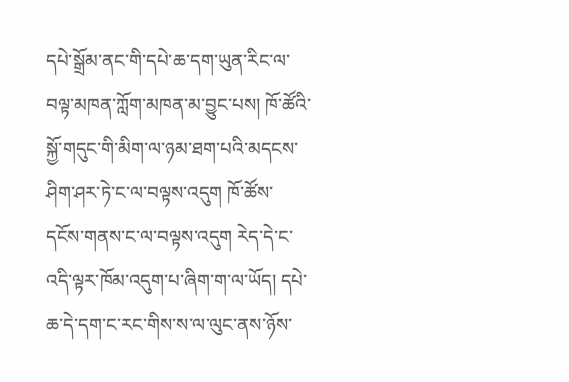དཔེ་སྒྲོམ་ནང་གི་དཔེ་ཆ་དག་ཡུན་རིང་ལ་བལྟ་མཁན་ཀློག་མཁན་མ་བྱུང་པས། ཁོ་ཚོའི་སྐྱོ་གདུང་གི་མིག་ལ་ཉམ་ཐག་པའི་མདངས་ཤིག་ཤར་ཏེ་ང་ལ་བལྟས་འདུག ཁོ་ཚོས་དངོས་གནས་ང་ལ་བལྟས་འདུག རེད་དེ་ང་འདི་ལྟར་ཁོམ་འདུག་པ་ཞིག་ག་ལ་ཡོད། དཔེ་ཆ་དེ་དག་ང་རང་གིས་ས་ལ་ལུང་ནས་ཉོས་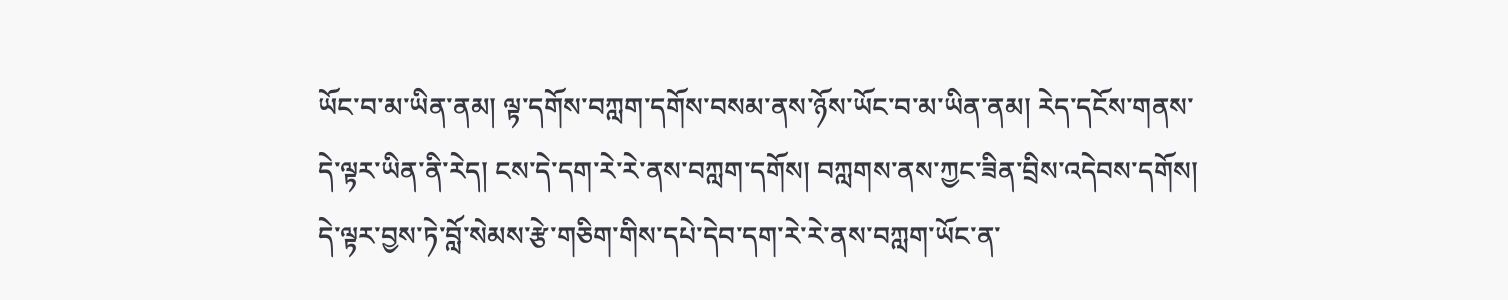ཡོང་བ་མ་ཡིན་ནམ། ལྟ་དགོས་བཀླག་དགོས་བསམ་ནས་ཉོས་ཡོང་བ་མ་ཡིན་ནམ། རེད་དངོས་གནས་དེ་ལྟར་ཡིན་ནི་རེད། ངས་དེ་དག་རེ་རེ་ནས་བཀླག་དགོས། བཀླགས་ནས་ཀྱང་ཟིན་བྲིས་འདེབས་དགོས། དེ་ལྟར་བྱས་ཏེ་བློ་སེམས་རྩེ་གཅིག་གིས་དཔེ་དེབ་དག་རེ་རེ་ནས་བཀླག་ཡོང་ན་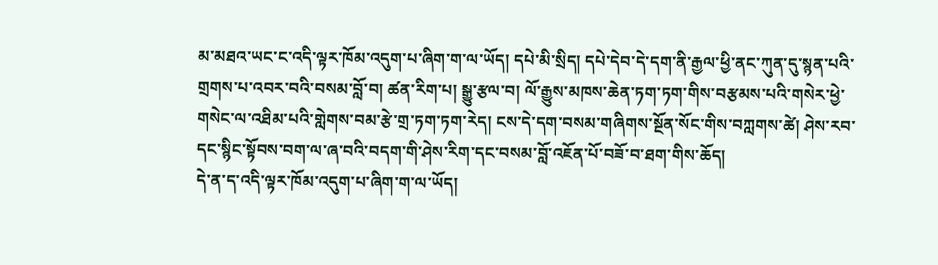མ་མཐའ་ཡང་ང་འདི་ལྟར་ཁོམ་འདུག་པ་ཞིག་ག་ལ་ཡོད། དཔེ་མི་སྲིད། དཔེ་དེབ་དེ་དག་ནི་རྒྱལ་ཕྱི་ནང་ཀུན་དུ་སྙན་པའི་གྲགས་པ་འབར་བའི་བསམ་བློ་བ། ཚན་རིག་པ། སྒྱུ་རྩལ་བ། ལོ་རྒྱུས་མཁས་ཆེན་ཏག་ཏག་གིས་བརྩམས་པའི་གསེར་ཕྱེ་གསེང་ལ་འཐིམ་པའི་གླེགས་བམ་རྩེ་གྲ་ཏག་ཏག་རེད། ངས་དེ་དག་བསམ་གཞིགས་སྔོན་སོང་གིས་བཀླགས་ཚེ། ཤེས་རབ་དང་སྙིང་སྟོབས་བག་ལ་ཞ་བའི་བདག་གི་ཤེས་རིག་དང་བསམ་བློ་འཇོན་པོ་བཟོ་བ་ཐག་གིས་ཆོད།
དེ་ན་ད་འདི་ལྟར་ཁོམ་འདུག་པ་ཞིག་ག་ལ་ཡོད།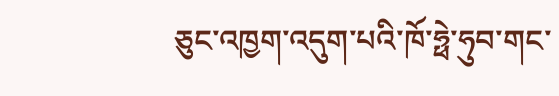ཅུང་འཁྱག་འདུག་པའི་ཁོ་ཧྥེ་ཧུབ་གང་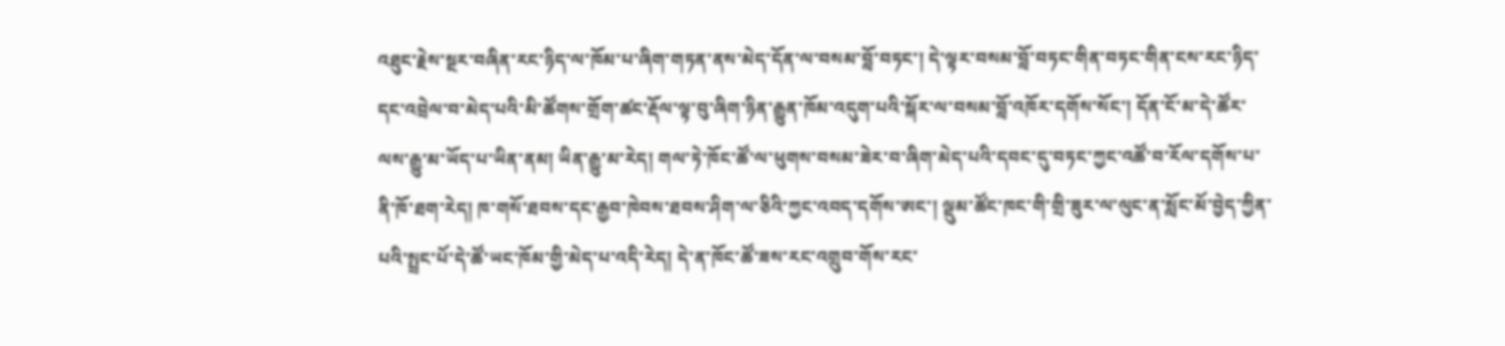འཐུང་རྗེས་སྔར་བཞིན་རང་ཉིད་ལ་ཁོམ་པ་ཞིག་གཏན་ནས་མེད་དོན་ལ་བསམ་བློ་བཏང་། དེ་ལྟར་བསམ་བློ་བཏང་གིན་བཏང་གིན་ངས་རང་ཉིད་དང་འབྲེལ་བ་མེད་པའི་མི་ཚོགས་གྲོག་ཚང་རྡོལ་ལྟ་བུ་ཞིག་ཉིན་རྒྱུན་ཁོམ་འདུག་པའི་སྐོར་ལ་བསམ་བློ་འཁོར་དགོས་སོང་། དོན་ངོ་མ་དེ་ཚོར་ལས་རྒྱུ་མ་ཡོད་པ་ཡིན་ནམ། ཡིན་རྒྱུ་མ་རེད། གལ་ཏེ་ཁོང་ཚོ་ལ་ཕུགས་བསམ་ཟེར་བ་ཞིག་མེད་པའི་དབང་དུ་བཏང་ཀྱང་འཚོ་བ་རོལ་དགོས་པ་ནི་ཁོ་ཐག་རེད། ཁ་གསོ་ཐབས་དང་རྒྱབ་ཁེབས་ཐབས་ཤིག་ལ་ཅིའི་ཀྱང་འབད་དགོས་ཨང་། ལྡུམ་ཚོང་ཁང་གི་གྲི་ཟུར་ལ་ལུང་ན་སློང་མོ་བྱེད་ཀྱིན་པའི་སྤྲང་པོ་དེ་ཚོ་ཡང་ཁོམ་གྱི་མེད་པ་འདི་རེད། དེ་ན་ཁོང་ཚོ་ཟས་རང་འགྲུབ་གོས་རང་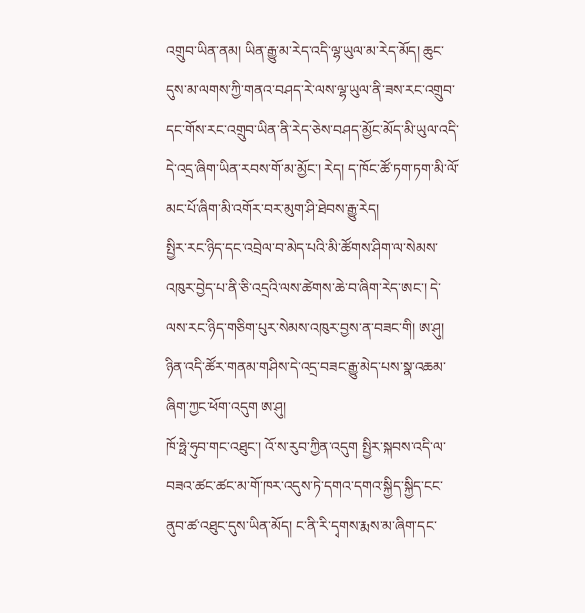འགྲུབ་ཡིན་ནམ། ཡིན་རྒྱུ་མ་རེད་འདི་ལྷ་ཡུལ་མ་རེད་མོད། ཆུང་དུས་མ་ལགས་ཀྱི་གནའ་བཤད་རེ་ལས་ལྷ་ཡུལ་ནི་ཟས་རང་འགྲུབ་དང་གོས་རང་འགྲུབ་ཡིན་ནི་རེད་ཅེས་བཤད་མྱོང་མོད་མི་ཡུལ་འདི་དེ་འདྲ་ཞིག་ཡིན་རབས་གོ་མ་མྱོང་། རེད། ད་ཁོང་ཚོ་ཏག་ཏག་མི་ལོ་མང་པོ་ཞིག་མི་འགོར་བར་མུག་ཤི་ཐེབས་རྒྱུ་རེད།
སྤྱིར་རང་ཉིད་དང་འབྲེལ་བ་མེད་པའི་མི་ཚོགས་ཤིག་ལ་སེམས་འཁུར་བྱེད་པ་ནི་ཅི་འདྲའི་ལས་ཚེགས་ཆེ་བ་ཞིག་རེད་ཨང་། དེ་ལས་རང་ཉིད་གཅིག་པུར་སེམས་འཁུར་བྱས་ན་བཟང་གི། ཨ་ཤུ། ཉིན་འདི་ཚོར་གནམ་གཤིས་དེ་འདྲ་བཟང་རྒྱུ་མེད་པས་སྣ་འཆམ་ཞིག་ཀྱང་ཕོག་འདུག ཨ་ཤུ།
ཁོ་ཧྥེ་ཧུབ་གང་འཐུང་། འོ་ས་རུབ་ཀྱིན་འདུག སྤྱིར་སྐབས་འདི་ལ་བཟའ་ཚང་ཚང་མ་གོ་ཁར་འདུས་ཏེ་དགའ་དགའ་སྐྱིད་སྐྱིད་ངང་ནུབ་ཚ་འཐུང་དུས་ཡིན་མོད། ང་ནི་རི་དྭགས་རྨས་མ་ཞིག་དང་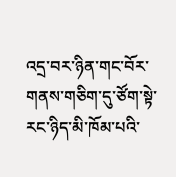འདྲ་བར་ཉིན་གང་བོར་གནས་གཅིག་དུ་ཙོག་སྟེ་རང་ཉིད་མི་ཁོམ་པའི་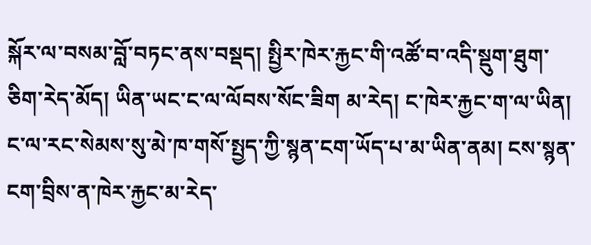སྐོར་ལ་བསམ་བློ་བཏང་ནས་བསྡད། སྤྱིར་ཁེར་རྐྱང་གི་འཚོ་བ་འདི་སྡུག་ཐུག་ཅིག་རེད་མོད། ཡིན་ཡང་ང་ལ་ལོབས་སོང་ཟིག མ་རེད། ང་ཁེར་རྐྱང་ག་ལ་ཡིན། ང་ལ་རང་སེམས་སུ་མེ་ཁ་གསོ་སྤྱད་ཀྱི་སྙན་ངག་ཡོད་པ་མ་ཡིན་ནམ། ངས་སྙན་ངག་བྲིས་ན་ཁེར་རྐྱང་མ་རེད་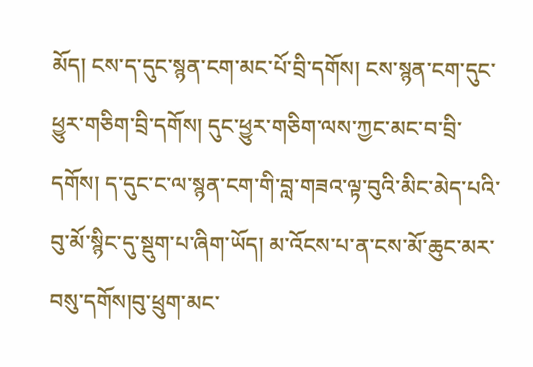མོད། ངས་ད་དུང་སྙན་ངག་མང་པོ་བྲི་དགོས། ངས་སྙན་ངག་དུང་ཕྱུར་གཅིག་བྲི་དགོས། དུང་ཕྱུར་གཅིག་ལས་ཀྱང་མང་བ་བྲི་དགོས། ད་དུང་ང་ལ་སྙན་ངག་གི་བླ་གཟའ་ལྟ་བུའི་མིང་མེད་པའི་བུ་མོ་སྙིང་དུ་སྡུག་པ་ཞིག་ཡོད། མ་འོངས་པ་ན་ངས་མོ་ཆུང་མར་བསུ་དགོས།བུ་ཕྲུག་མང་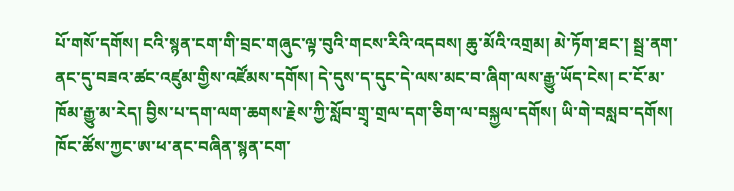པོ་གསོ་དགོས། ངའི་སྙན་ངག་གི་བྲང་གཞུང་ལྟ་བུའི་གངས་རིའི་འདབས། ཆུ་མོའི་འགྲམ། མེ་ཏོག་ཐང་། སྦྲ་ནག་ནང་དུ་བཟའ་ཚང་འཛུམ་གྱིས་འཛོམས་དགོས། དེ་དུས་ད་དུང་དེ་ལས་མང་བ་ཞིག་ལས་རྒྱུ་ཡོད་ངེས། ང་ངོ་མ་ཁོམ་རྒྱུ་མ་རེད། བྱིས་པ་དག་ལག་ཆགས་རྗེས་ཀྱི་སློབ་གྲྭ་གྲལ་དག་ཅིག་ལ་བསྐྱལ་དགོས། ཡི་གེ་བསླབ་དགོས། ཁོང་ཚོས་ཀྱང་ཨ་ཕ་ནང་བཞིན་སྙན་ངག་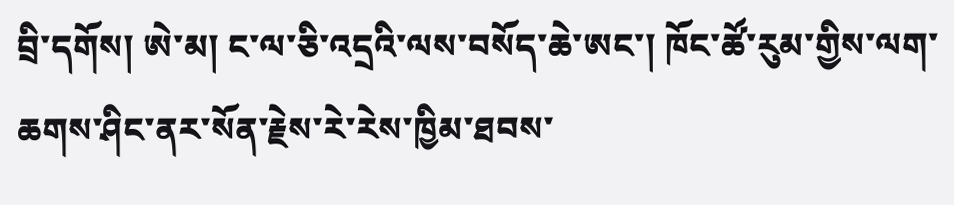བྲི་དགོས། ཨེ་མ། ང་ལ་ཅི་འདྲའི་ལས་བསོད་ཆེ་ཨང་། ཁོང་ཚོ་རུམ་གྱིས་ལག་ཆགས་ཤིང་ནར་སོན་རྗེས་རེ་རེས་ཁྱིམ་ཐབས་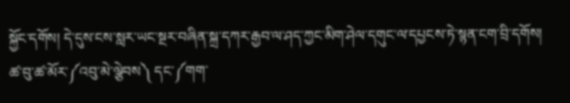སྐྱོང་དགོས། དེ་དུས་ངས་སླར་ཡང་སྔར་བཞིན་སྐྲ་དཀར་རྒྱབ་ལ་ཤད་ཀྱང་མིག་ཤེལ་དགུང་ལ་དཔྱངས་ཏེ་སྙན་ངག་བྲི་དགོས། ཚ་བུ་ཚ་མོར་༼འབུ་མེ་ལྕེབས༽ དང་༼གག་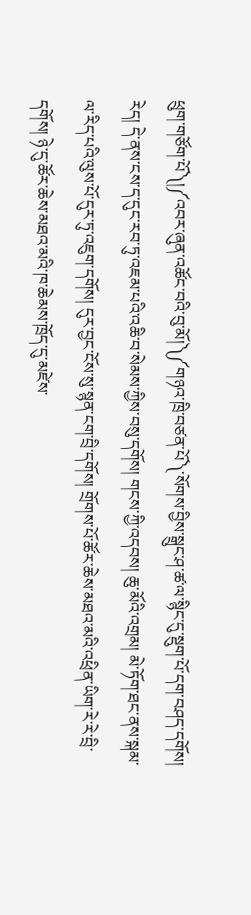ཕྲུག་གཙོག་པོ༽།༼འབར་ཞུན་འཚོང་བའི་བུ་མོ།༽༼གཉའ་ཁྲི་བཙན་པོ༽་སོགས་བྱིས་སྒྲུང་ཤ་ཚ་ལ་སྙིང་དུ་སྡུག་པོ་དག་བཤད་དགོས།
རེད། དེ་ནས་ངས་ད་དུང་རབ་ཏུ་འཇམ་པའི་འཆི་བ་སེམས་ཀྱིས་བསུ་དགོས། གངས་ཀྱི་འདབས། ཆུ་མོའི་འགྲམ། མེ་ཏོག་ཐང་ནས་སྐམ་ལ་རིད་པའི་ལུས་པོ་དུར་ཏུ་འཇུག་དགོས། དུར་བྱང་ངོས་སུ་སྙན་ངག་བྲི་དགོས། གྲོགས་པོ་ཚོར་ཆེས་མཐའ་མའི་འཕྲིན་ཡིག་རེ་རེ་བྲི་དགོས། ཉེ་དུ་ཚོར་ཆེས་མཐའ་མའི་ཁ་ཆེམས་ཁྲོད་དུ་མཛེས་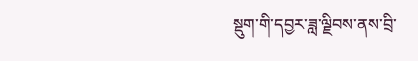སྡུག་གི་དབྱར་ཟླ་ལྗིབས་ནས་བྲི་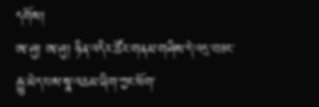དགོས།
ཨ་ཤུ། ཨ་ཤུ། ཉིན་འདིར་ཚོར་གནམ་གཤིས་དེ་འདྲ་བཟང་རྒྱུ་མེད་པས་སྣ་འཆམ་ཞིག་ཀྱང་ཕོག་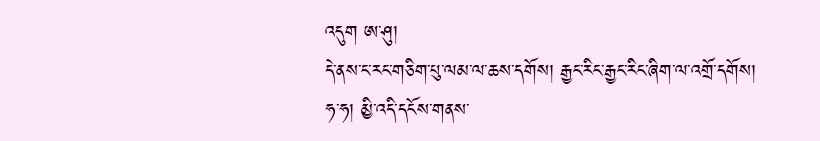འདུག ཨ་ཤུ།
དེ་ནས་ང་རང་གཅིག་པུ་ལམ་ལ་ཆས་དགོས། རྒྱང་རིང་རྒྱང་རིང་ཞིག་ལ་འགྲོ་དགོས།
ཧ་ཧ། མྱི་འདི་དངོས་གནས་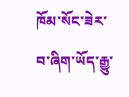ཁོམ་སོང་ཟེར་བ་ཞིག་ཡོད་རྒྱུ་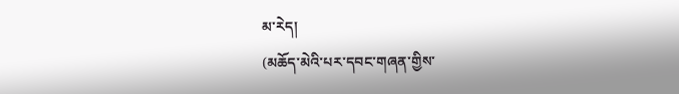མ་རེད།
(མཆོད་མེའི་པར་དབང་གཞན་གྱིས་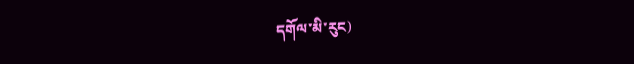དགོལ་མི་རུང)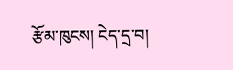རྩོམ་ཁུངས། ངེད་དྲ་བ།